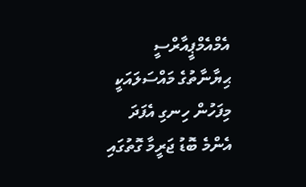އެމްއެމްޕީއާރްސީ ޙިޔާނާތުގެ މައްސަލައަކީ މިފަހުން ހިނގި އެފަދަ އެންމެ ބޮޑު ޖަރީމާ ގޮތުގައި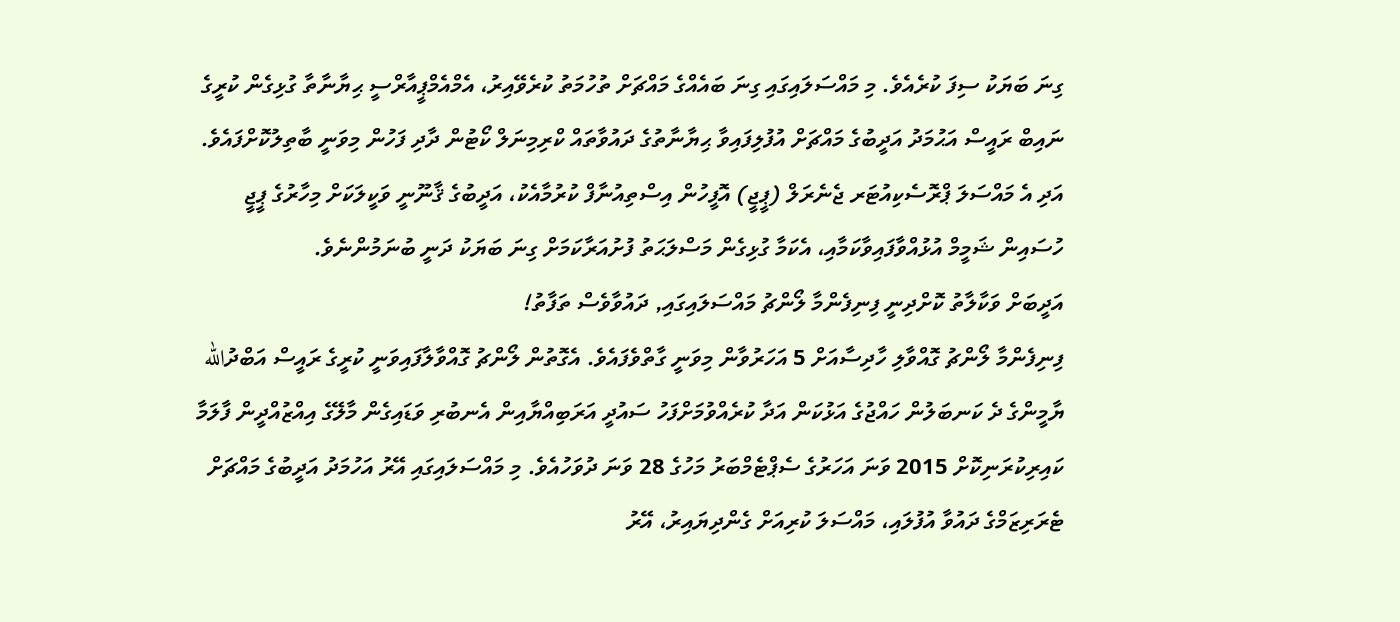ގިނަ ބަޔަކު ސިފަ ކުރެއެވެ. މި މައްސަލައިގައި ގިނަ ބައެއްގެ މައްޗަށް ތުހުމަތު ކުރެވޭއިރު، އެމްއެމްޕީއާރްސީ ޙިޔާނާތާ ގުޅިގެން ކުރީގެ ނައިބް ރައީސް އަޙުމަދު އަދީބުގެ މައްޗަށް އުފުލިފައިވާ ޙިޔާނާތުގެ ދައުވާތައް ކްރިމިނަލް ކޯޓުން ދާދި ފަހުން މިވަނީ ބާތިލުކޮށްފައެވެ. އަދި އެ މައްސަލަ ޕްރޮސެކިއުޓަރ ޖެނެރަލް (ޕީޖީ) އޮފީހުން އިސްތިއުނާފް ކުރުމާއެކު، އަދީބުގެ ޤާނޫނީ ވަކީލަކަށް މިހާރުގެ ޕީޖީ ހުސައިން ޝަމީމް އުޅުއްވާފައިވާކަމާއި، އެކަމާ ގުޅިގެން މަސްލަޙަތު ފުށުއަރާކަމަށް ގިނަ ބަޔަކު ދަނީ ބުނަމުންނެވެ.
އަދީބަށް ވަކާލާތު ކޮށްދިނީ ފިނިފެންމާ ލޯންޗު މައްސަލައިގައި, ދައުވާވެސް ތަފާތު!
ފިނިފެންމާ ލޯންޗު ގޮއްވާލި ހާދިސާއަށް 5 އަހަރުވާން މިވަނީ ގާތްވެފައެވެ. އެގޮތުން ލޯންޗު ގޮއްވާލާފައިވަނީ ކުރީގެ ރައީސް އަބްދުالله ޔާމީންގެ ދެ ކަނބަލުން ހައްޖުގެ އަޅުކަން އަދާ ކުރެއްވުމަށްފަހު ސައުދީ އަރަބިއްޔާއިން އެނބުރި ވަޑައިގެން މާލޭގެ އިއްޒުއްދީން ފާލަމާ ކައިރިކުރަނިކޮށް 2015 ވަނަ އަހަރުގެ ސެޕްޓެމްބަރު މަހުގެ 28 ވަނަ ދުވަހުއެވެ. މި މައްސަލައިގައި އޭރު އަހުމަދު އަދީބުގެ މައްޗަށް ޓެރަރިޒަމްގެ ދައުވާ އުފުލައި، މައްސަލަ ކުރިއަށް ގެންދިޔައިރު، އޭރު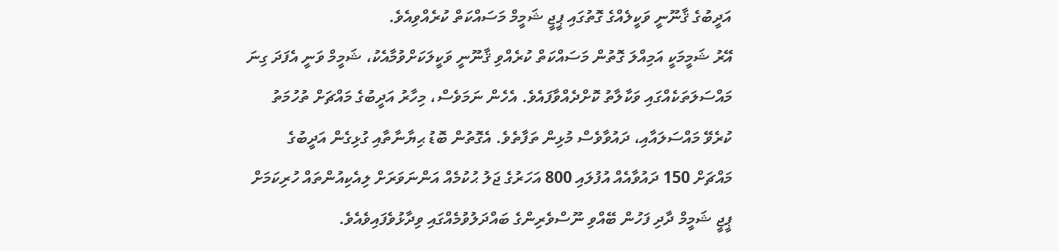އަދީބުގެ ޤާނޫނީ ވަކީލެއްގެ ގޮތުގައި ޕީޖީ ޝަމީމް މަސައްކަތް ކުރެއްވިއެވެ.
އޭރު ޝަމީމަކީ އަމިއްލަ ގޮތުން މަސައްކަތް ކުރެއްވި ޤާނޫނީ ވަކީލަކަށްވުމާއެކު، ޝަމީމް ވަނީ އެފަދަ ގިނަ މައްސަލަތަކެއްގައި ވަކާލާތު ކޮށްދެއްވާފައެވެ. އެހެން ނަމަވެސް، މިހާރު އަދީބުގެ މައްޗަށް ތުހުމަތު ކުރެވޭ މައްސަލައާއި، ދައުވާވެސް މުޅިން ތަފާތެވެ. އެގޮތުން ބޮޑު ޙިޔާނާތާއި ގުޅިގެން އަދީބުގެ މައްޗަށް 150 ދައުވާއެއް އުފުލައި 800 އަހަރުގެ ޖަލު ޙުކުމެއް އަންނަވަރަށް ލިއެކިއުންތައް ހުރިކަމަށް ޕީޖީ ޝަމީމް ދާދި ފަހުން ބޭއްވި ނޫސްވެރިންގެ ބައްދަލުވުމެއްގައި ވިދާޅުވެފައިވެއެވެ.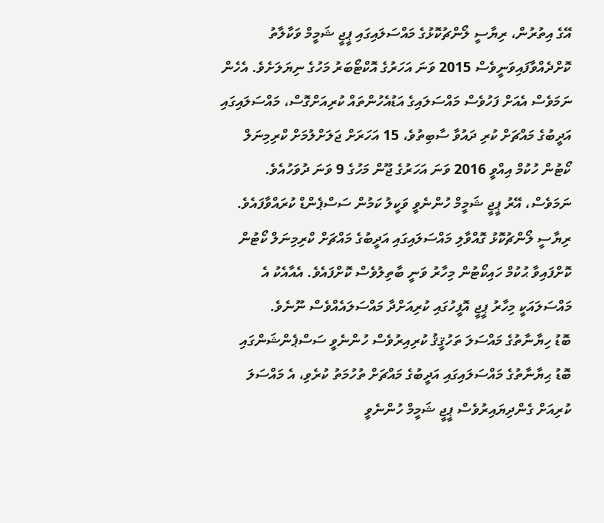އޭގެ އިތުރުން، ރިޔާސީ ލޯންޗުކޮޅުގެ މައްސަލައިގައި ޕީޖީ ޝަމީމް ވަކާލާތު ކޮށްދެއްވާފައިވަނީވެސް 2015 ވަނަ އަހަރުގެ އޮކްޓޯބަރު މަހުގެ ނިޔަލަށެވެ. އެހެން ނަމަވެސް އެއަށް ފަހުވެސް މައްސަލައިގެ އަޑުއެހުންތައް ކުރިއަށްގޮސް، މައްސަލައިގައި އަދީބުގެ މައްޗަށް ކުރި ދައުވާ ސާބިތުވެ، 15 އަހަރަށް ޖަލަށްލުމަށް ކްރިމިނަލް ކޯޓުން ހުކުމް އިއްވީ 2016 ވަނަ އަހަރުގެ ޖޫން މަހުގެ 9 ވަނަ ދުވަހުއެވެ. ނަމަވެސް، އޭރު ޕީޖީ ޝަމީމް ހުންނެވީ ވަކީލު ކަމުން ސަސްޕެންޑް ކުރައްވާފައެވެ.
ރިޔާސީ ލޯންޗުކޮޅު ގޮއްވާލި މައްސަލައިގައި އަދީބުގެ މައްޗަށް ކްރިމިނަލް ކޯޓުން ކޮށްފައިވާ ޙުކުމް ހައިކޯޓުން މިހާރު ވަނީ ބާތިލުވެސް ކޮށްފައެވެ. އެއާއެކު އެ މައްސަލައަކީ މިހާރު ޕީޖީ އޮފީހުގައި ކުރިއަށްދާ މައްސަލައެއްވެސް ނޫނެވެ.
ބޮޑު ހިޔާނާތުގެ މައްސަލަ ތަހުޤީޤު ކުރިއިރުވެސް ހުންނެވީ ސަސްޕެންޝަންގައި
ބޮޑު ޙިޔާނާތުގެ މައްސަލައިގައި އަދީބުގެ މައްޗަށް ތުހުމަތު ކުރެވި، އެ މައްސަލަ ކުރިއަށް ގެންދިޔައިރުވެސް ޕީޖީ ޝަމީމް ހުންނެވީ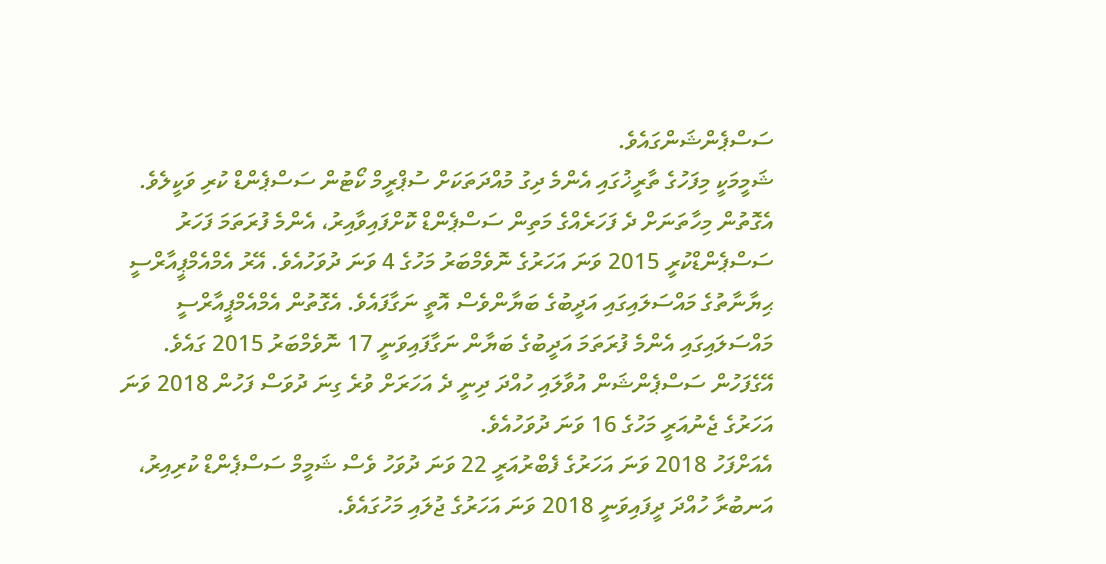ސަސްޕެންޝަންގައެވެ.
ޝަމީމަކީ މިފަހުގެ ތާރީޚުގައި އެންމެ ދިގު މުއްދަތަކަށް ސުޕްރީމް ކޯޓުން ސަސްޕެންޑް ކުރި ވަކީލެވެ. އެގޮތުން މިހާތަނަށް ދެ ފަހަރެއްގެ މަތިން ސަސްޕެންޑް ކޮށްފައިވާއިރު، އެންމެ ފުރަތަމަ ފަހަރު ސަސްޕެންޑްކުރީ 2015 ވަނަ އަހަރުގެ ނޮވެމްބަރު މަހުގެ 4 ވަނަ ދުވަހުއެވެ. އޭރު އެމްއެމްޕީއާރްސީ ޙިޔާނާތުގެ މައްސަލައިގައި އަދީބުގެ ބަޔާންވެސް އޮތީ ނަގާފައެވެ. އެގޮތުން އެމްއެމްޕީއާރްސީ މައްސަލައިގައި އެންމެ ފުރަތަމަ އަދީބުގެ ބަޔާން ނަގާފައިވަނީ 17 ނޮވެމްބަރު 2015 ގައެވެ.
އޭގެފަހުން ސަސްޕެންޝަން އުވާލައި ހުއްދަ ދިނީ ދެ އަހަރަށް ވުރެ ގިނަ ދުވަސް ފަހުން 2018 ވަނަ އަހަރުގެ ޖެނުއަރީ މަހުގެ 16 ވަނަ ދުވަހުއެވެ.
އެއަށްފަހު 2018 ވަނަ އަހަރުގެ ފެބްރުއަރީ 22 ވަނަ ދުވަހު ވެސް ޝަމީމް ސަސްޕެންޑް ކުރިއިރު، އަނބުރާ ހުއްދަ ދީފައިވަނީ 2018 ވަނަ އަހަރުގެ ޖުލައި މަހުގައެވެ.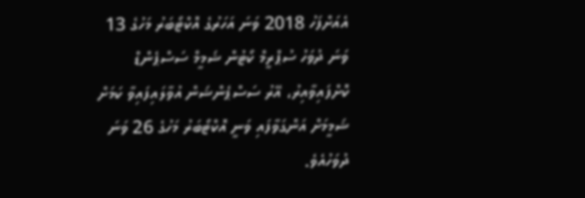އެއަށްފަހު 2018 ވަނަ އަހަރުގެ އޮކްޓޯބަރު މަހުގެ 13 ވަނަ ދުވަހު ސުޕްރީމް ކޯޓުން ޝަމީމް ސަސްޕެންޑް ކޮށްފައިވާއިރު، އޭރު ސަސްޕެންޝަން އުވާލައިފައިވާ ކަމަށް ޝަމީމަށް އަންގަވާފައި ވަނީ އޮކްޓޯބަރު މަހުގެ 26 ވަނަ ދުވަހުއެވެ.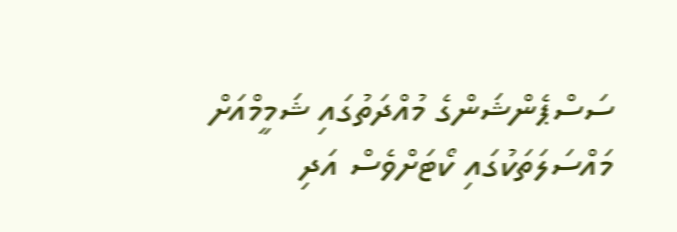ސަސްޕެންޝަންގެ މުއްދަތުގައި ޝަމީމްއަށް މައްސަލަތަކުގައި ކޯޓަށްވެސް އަދި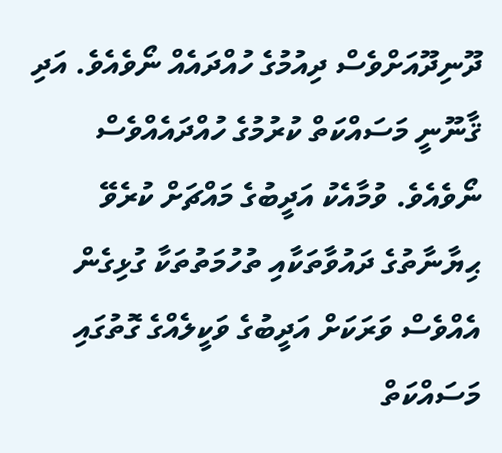ދޫނިދޫއަށްވެސް ދިއުމުގެ ހުއްދައެއް ނޯވެއެވެ. އަދި ޤާނޫނީ މަސައްކަތް ކުރުމުގެ ހުއްދައެއްވެސް ނޯވެއެވެ. ވުމާއެކު އަދީބުގެ މައްޗަށް ކުރެވޭ ޙިޔާނާތުގެ ދައުވާތަކާއި ތުހުމަތުތަކާ ގުޅިގެން އެއްވެސް ވަރަކަށް އަދީބުގެ ވަކީލެއްގެ ގޮތުގައި މަސައްކަތް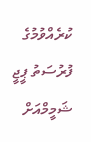ކުރެއްވުމުގެ ފުރުސަތު ޕީޖީ ޝަމީމްއަށް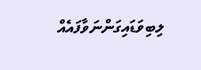ލިބިވަޑައިގަންނަވާފައެއް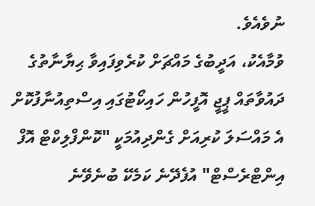ނުވެއެވެ.
ވުމާއެކު، އަދީބުގެ މައްޗަށް ކުރެވިފައިވާ ޙިޔާނާތުގެ ދައުވާތައް ޕީޖީ އޮފީހުން ހައިކޯޓުގައި އިސްތިއުނާފުކޮށް އެ މައްސަލަ ކުރިއަށް ގެންދިއުމަކީ "ކޮންފްލިކްޓް އޮފް އިންޓްރެސްޓް" އުފެދޭނެ ކަމެކޭ ބުނެވޭނެ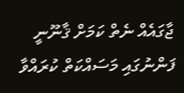ޖާގައެއް ނެތް ކަމަށް ޤާނޫނީ ފަންނުގައި މަސައްކަތް ކުރައްވާ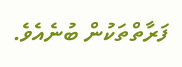ފަރާތްތަކުން ބުނެއެވެ.